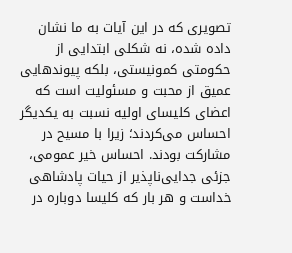تصویری که در این آیات به ما نشان داده شده، نه شکلی ابتدایی از حکومتی کمونیستی، بلکه پیوندهایی عمیق از محبت و مسئولیت است که اعضای کلیسای اولیه نسبت به یکدیگر احساس می‌کردند؛ زیرا با مسیح در مشارکت بودند. احساس خیر عمومی، جزئی جدایی‌ناپذیر از حیات پادشاهی خداست و هر بار که کلیسا دوباره در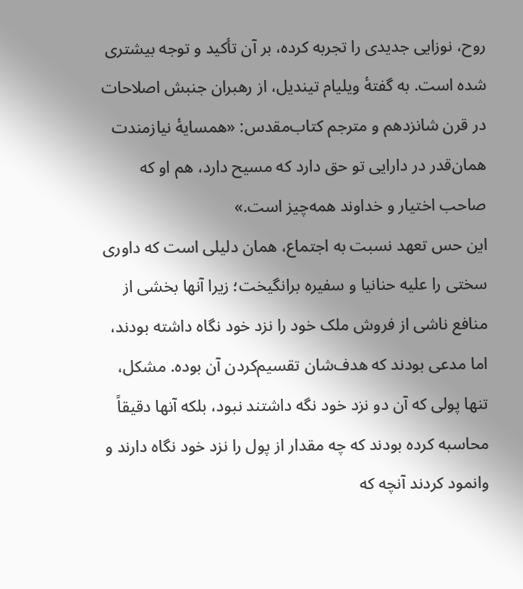روح، نوزایی جدیدی را تجربه کرده، بر آن تأکید و توجه بیشتری شده است. به گفتهٔ ویلیام تیندیل، از رهبران جنبش اصلاحات در قرن شانزدهم و مترجم کتاب‌مقدس: «همسایهٔ نیازمندت همان‌قدر در دارایی تو حق دارد که مسیح دارد، هم او که صاحب اختیار و خداوند همه‌چیز است.»
این حس تعهد نسبت به اجتماع، همان دلیلی است که داوری سختی را علیه حنانیا و سفیره برانگیخت؛ زیرا آنها بخشی از منافع ناشی از فروش ملک خود را نزد خود نگاه داشته بودند، اما مدعی بودند که هدف‌شان تقسیم‌کردن آن بوده. مشکل، تنها پولی که آن دو نزد خود نگه داشتند نبود، بلکه آنها دقیقاً محاسبه کرده بودند که چه مقدار از پول را نزد خود نگاه دارند و وانمود کردند آنچه که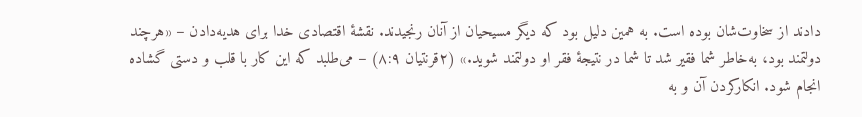دادند از سخاوت‌شان بوده است. به همین دلیل بود که دیگر مسیحیان از آنان رنجیدند. نقشهٔ اقتصادی خدا برای هدیه‌دادن – «هرچند دولتمند بود، به‌خاطر شما فقیر شد تا شما در نتیجهٔ فقر او دولتمند شوید.» (۲قرنتیان ۸:۹) – می‌طلبد که این کار با قلب و دستی گشاده انجام شود. انکار‌کردن آن و به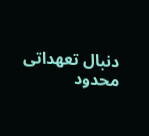دنبال تعهداتی محدود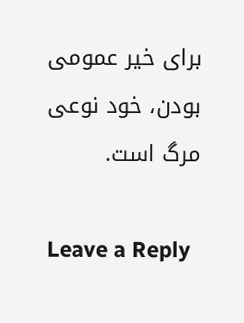برای خیر عمومی بودن، خود نوعی مرگ است.

Leave a Reply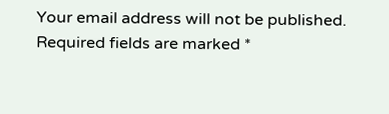Your email address will not be published. Required fields are marked *